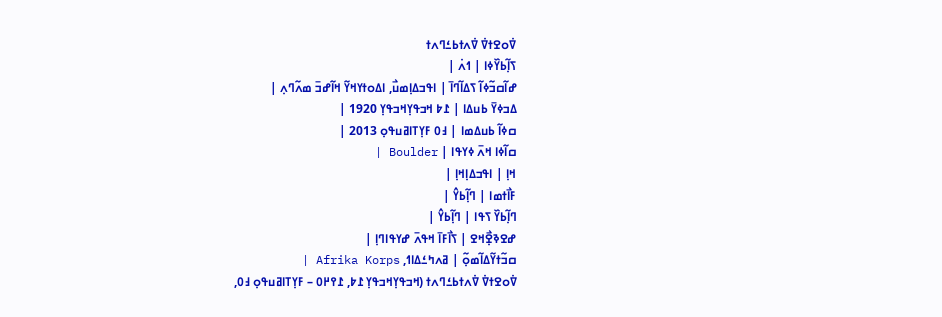ߜ߭ߋߐߙߜ߭ ߜ߭ߍߙߕߑߣߍߙ
ߖߊ߲߬ߕߌ߰ߦߊ | ߗߍ߭ |
ߝߊ߬ߛߏ߬ߦߊ߬ ߖߡߊ߬ߣߊ߫ | ߊߟߏߡߊ߲ߘߎ߯, ߊߡߋߙߌߞߌ߬ ߞߊ߬ߝߏ߫ ߘߍ߬ߣߍ߲ |
ߡߏߦߌ߫ ߕߎߡߊ | ߁߈ ߞߏߟߌ߲ߞߏߟߌ߲ 1920 |
ߛߦߊ߬ ߕߎߡߘߊ | ߃߀ ߓߌ߲ߠߊߥߎߟߋ߲ 2013 |
ߛߊ߬ߦߊ ߞߍ߫ ߦߌߟߊ | Boulder |
ߞߊ߲ | ߊߟߏߡߊ߲ߞߊ߲ |
ߓߊ߯ߙߘߊ | ߣߊ߲߬ߕߌ߮ |
ߣߊ߲߬ߕߌ߰ ߖߟߊ | ߣߊ߲߬ߕߌ߮ |
ߝߐߢߐ߲߯ߞߐ | ߖߊ߯ߓߊ߫ ߞߟߍ߫ ߝߌߟߊߣߊ߲ |
ߛߏ߬ߙߌ߬ߡߊ߬ߘߋ߲߬ | ߥߍߤߑߡߊߗ, Afrika Korps |
ߜ߭ߋߐߙߜ߭ ߜ߭ߍߙߕߑߣߍߙ (ߞߏߟߌ߲ߞߏߟߌ߲ ߁߈, ߁߉߂߀ – ߓߌ߲ߠߊߥߎߟߋ߲ ߃߀,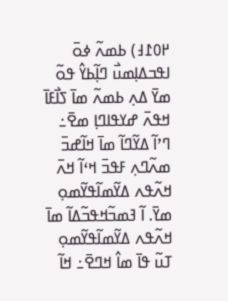߂߀߁߃) ߕߘߍ߬ ߦߋ߫ ߊߟߏߡߊ߲ߘߎ߯ ߣߊ߲߬ߕߌ߮ ߟߋ߬ ߘߌ߫ ߡߍ߲ ߕߘߍ߬ ߘߊ߫ ߖߊ߯ߓߊ߫ ߞߟߍ߫ ߝߌߟߊߣߊ߲ ߘߐ߫߸ ߣߴߊ߬ ߡߌ߬ߣߊ߬ ߘߊ߫ ߞߊ߬ߝߏ߫ ߘߍ߬ߣߍ߲ ߓߟߏ߫ ߞߵߊ߬ ߞߍ߫ ߞߍ߬ߟߍ ߡߌ߬ߘߊ߬ߟߌ߬ߘߋ߲ ߘߌ߫. ߊ߬ ߔߘߏ߬ߞߟߏ߬ߡߊ߬ ߘߊ߫ ߞߍ߬ߟߍ ߡߌ߬ߘߊ߬ߟߌ߬ߘߋ߲ ߠߎ߬ ߟߊ߫ ߘߊ߮ ߞߣߐ߫߸ ߞߊ߬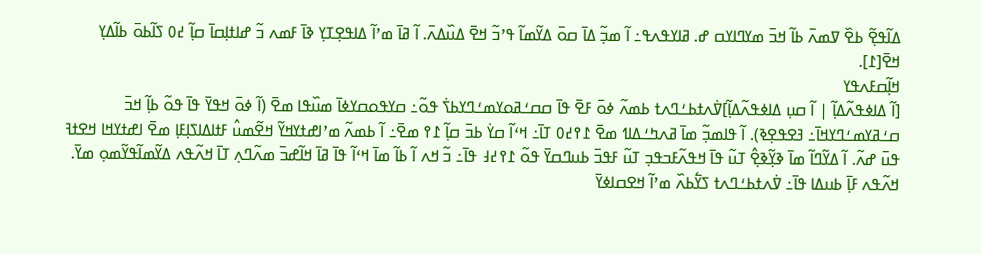ߡߊ߬ߟߐ߲߬ ߕߐ߰ ߜߘߍ߫ ߕߊ߬ ߞߏ߫ ߘߌߣߊߌߛ ߝ. ߥߊߌߟߍߟ߸ ߊ߬ ߘߏ߲߬ ߡߊ߫ ߛߋ߫ ߡߌ߬ߘߊ߬ ߟߴߏ߬ ߞߐ߫ ߡߎ߰ߡߍ߫. ߊ߬ ߥߊ߫ ߘߴߊ߬ ߡߊߟߐ߲ߠߌ߲ ߢߊ߫ ߓߘߍ ߏ߬ ߝߊߙߊ߲ߛߊ߫ ߛߊ߲߬ ߄߀ ߖߊ߬ߕߋ߫ ߕߊ߬ߡߌ߲ ߞߐ߫[߁].
ߞߊ߲߬ߛߓߍߟߌ
[ߊ߬ ߡߊߦߟߍ߬ߡߊ߲߬ | ߊ߬ ߛߎ߲ ߡߊߦߟߍ߬ߡߊ߲߬]ߜ߭ߍߙߕߑߣߍߙ ߕߘߍ߬ ߦߋ߫ ߓߐ߫ ߟߊ߫ ߛߛߑߥߋߌߘߑߣߌߕߖ߭ ߟߋ߬߸ ߛߌߟߋߛߌߦߊ߫ ߘߎ߰ߟߊ ߘߐ߫ (ߊ߬ ߦߋ߫ ߞߟߌ߫ ߟߊ߫ ߟߋ߬ ߕߊ߲߬ ߞߏ߫ ߛߑߥߌߘߑߣߌߞߊ߫߸ ߔߐߟߐ߲ߢ). ߊ߬ ߟߊߘߏ߲߬ ߘߊ߫ ߥߍߤߑߡߊߗ ߘߐ߫ ߁߉߄߀ ߠߊ߫߸ ߞߵߊ߬ ߛߌ߭ ߕߏ߫ ߛߊ߲߬ ߁߉ ߘߐ߫߸ ߊ߬ ߕߘߍ߬ ߘߴߊߝߙߌߞߌ߬ ߞߐ߬ߘߎ߮ ߓߙߊߡߊߖߊ߲ߓߊ߲ ߘߐ߫ ߊߝߙߌߞߊ ߞߐߙߔ ߟߎ߫ ߝߍ߬. ߊ߬ ߡߌ߬ߣߊ߬ ߘߊ߫ ߢߌ߲߬ߢߐ߲߮ ߠߎ߬ ߟߊ߫ ߞߟߍ߬ߓߏߟߏ߲ ߠߎ߬ ߓߟߏ߫ ߕߎߣߛߌ߫ ߟߋ߬ ߁߉߄߃ ߟߊ߫߸ ߏ߬ ߞߍ ߊ߬ ߕߊ߬ ߘߊ߫ ߞߵߊ߬ ߟߊ߫ ߥߊ߫ ߞߊ߬ߝߏ߫ ߘߍ߬ߣߍ߲ ߠߊ߫ ߞߍ߬ߟߍ ߡߌ߬ߘߊ߬ߟߌ߬ߘߋ߲ ߘߌ߫.
ߞߍ߬ߟߍ ߓߊ߲߫ ߕߎߡߊ ߟߊ߫߸ ߜ߭ߍߙߕߑߣߍߙ ߖߌ߱ߕߍ߰ ߘߴߊ߬ ߞߐߛߊߦߌ߫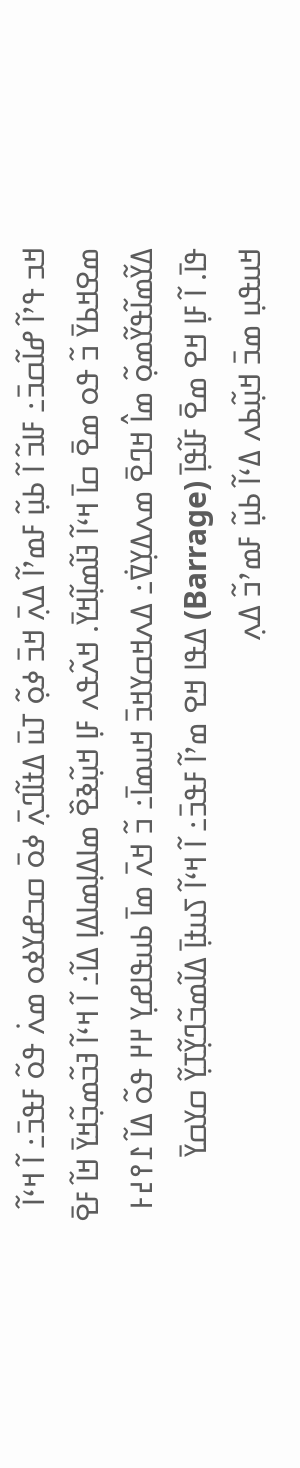ߞߏ ߟߴߊ߬ ߝߊ߬ߛߏ߫߸ ߓߊߏ߬ ߊ߬ ߕߎ߲߬ ߓߘߴߊ߬ ߡߍ߲߫ ߞߏ߫ ߦߋ߲߬ ߠߎ߫ ߡߙߊ߬ߣߍ߲߫ ߦߋ߫ ߛߏߝߌߦߋ ߘߍ߭ ߟߋ߬ ߓߟߏ߫߸ ߊ߬ ߞߵߊ߬ ߘߐߞߕߌ߫ ߏ߬ ߟߋ ߘߐ߫ ߛߊ߫ ߞߵߊ߬ ߔߊ߬ߘߊ߲߬ߞߌ߫. ߞߍ߬ߟߍ ߓߊ߲ ߞߎ߲߬ߢߐ߰ ߘߊߡߊ߲ߘߊߡߊ߲ ߡߊ߬߸ ߊ߬ ߞߵߊ߬ ߔߏ߬ߘߏ߲߬ߞߌ߫ ߞߊ߬ ߓߐ߫ ߡߌ߬ߘߊ߬ߟߌ߬ߘߋ߲߬ ߘߊ߮ ߞߣߐ߫ ߘߍߡߌ߲ߜ߭߸ ߡߍߞߛߌߞߏ߫ ߞߎߘߊ߫߸ ߏ߬ ߞߍ߫ ߘߊ߫ ߕߎߟߊߝߌ߲ ߂߂ ߟߋ߬ ߡߊ߬ ߁߉߄߅ ߟߊ߫. ߊ߬ ߓߊ߲ ߞߐ ߘߐ߫ ߓߊ߬ߟߊ߲߫ (Barrage) ߡߟߊ ߞߐ ߘߴߊ߬ ߓߟߏ߫߸ ߊ߬ ߞߵߊ߬ ߖߎߙߊ߲߫ ߡߊ߬ߘߏ߬ߣߌ߲߬ߠߌ߲߬ ߛߌߛߌ߫ ߞߎߟߎ߲ ߘߏ߫ ߞߎ߲߬ߕߍ ߡߵߊ߬ ߕߎ߲߬ ߓߘߴߏ߬ ߡߍ߲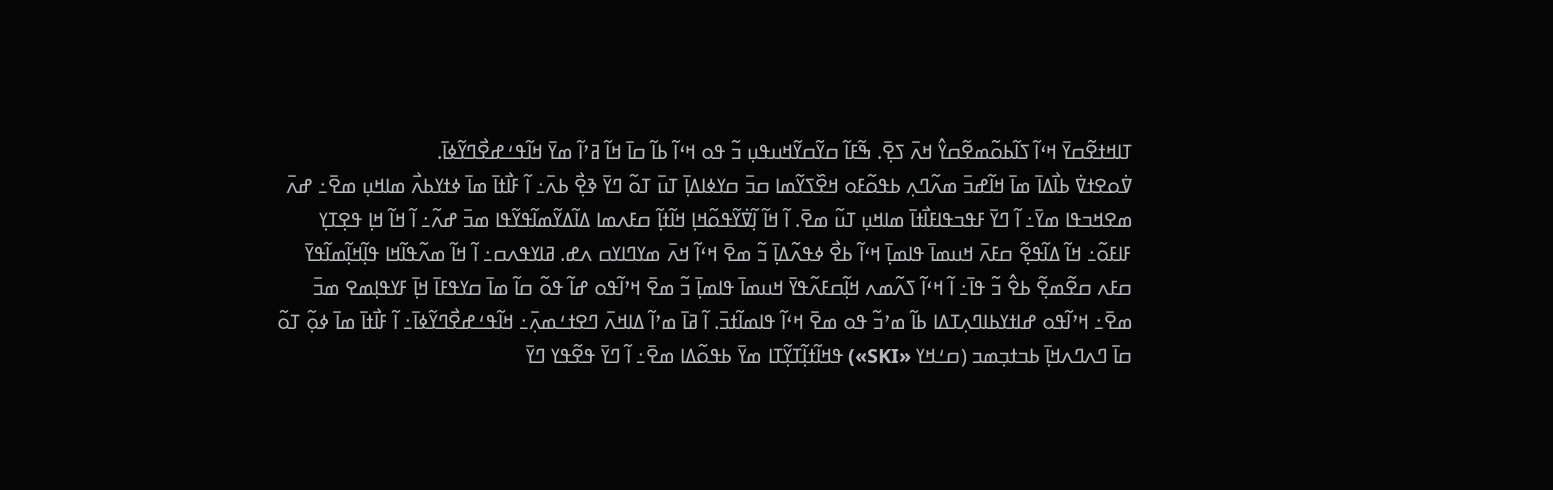ߠߊߞߙߐ߬ߛߌ߫ ߞߵߊ߬ ߖߊ߬ߕߋ߬ߘߐ߬ߛߌ߮ ߞߍ߫ ߖߐ߲߫. ߒ߬ߓߊ߬ ߛߌ߬ߛߌ߬ߞߎߟߎ߲ ߏ߬ ߟߋ ߞߵߊ߬ ߕߊ߬ ߛߊ߫ ߞߊ߬ ߥߴߊ߬ ߘߌ߫ ߞߊ߬ߟߑߝߐ߯ߣߌ߬ߦߊ߫.
ߜ߭ߋߐߙߜ߭ ߕߊ߯ߡߊ߫ ߘߊ߫ ߞߊ߬ߝߏ߫ ߘߍ߬ߣߍ߲ ߕߟߋ߬ߓߋ ߞߐ߰ߖߌ߬ߘߊ ߛߏ߫ ߛߌߦߊߡߊ߲߫ ߠߎ߫ ߠߋ߬ ߣߌ߫ ߢߐ߲߯ ߕߍ߫߸ ߊ߬ ߓߊ߯ߙߊ߫ ߘߊ߫ ߦߙߌߕߍ߯ ߘߊߞߎ߲ ߘߐ߫߸ ߝߍ߫ ߘߐߞߏߟߊ ߘߌ߫߸ ߊ߬ ߣߌ߫ ߓߟߏߟߊߓߊ߯ߙߊ߫ ߘߊߞߎ߲ ߠߎ߬ ߘߐ߫. ߊ߬ ߞߊ߬ ߊ߲߬ߜ߭ߌ߬ߟߋ߬ߞߊ߲ ߞߊ߬ߙߊ߲߬ ߛߓߍߘߊ ߡߊ߬ߡߌ߬ߘߊ߬ߟߌ߬ߟߊ ߘߏ߫ ߝߍ߬߸ ߊ߬ ߞߊ߬ ߞߊ߲ ߟߐ߲ߠߌ߲ ߓߊߓߋ߬߸ ߞߊ߬ ߡߊ߬ߟߐ߲߬ ߛߓߍ߫ ߞߎߘߊ߫ ߟߊߘߊ߲߫ ߞߵߊ߬ ߕߐ߯ ߦߟߍ߬ߡߊ߲߫ ߏ߬ ߘߐ߫ ߞߵߊ߬ ߞߍ߫ ߘߌߣߊߌߛ ߍߝ. ߥߊߌߟߍߛ߸ ߊ߬ ߞߊ߬ ߘߍ߬ߟߊ߬ߞߊ ߟߊ߲߬ߞߊ߲߬ߘߊ߬ߟߌ߫ ߛߓߍ ߛߐ߬ߘߐ߲߬ ߕߐ߮ ߏ߬ ߟߊ߫߸ ߊ߬ ߞߵߊ߬ ߖߍ߬ߘߍ ߞߊ߲߬ߛߓߍ߬ߟߌ߫ ߞߎߘߊ߫ ߟߊߘߊ߲߫ ߏ߬ ߘߐ߫ ߞߴߊ߬ߟߋ ߝߊ߬ ߟߋ߬ ߛߊ߬ ߘߊ߫ ߛߌߟߓߊ߫ ߞߊ߲߫ ߓߌߟߊ߲ߘߐ ߘߏ߫ ߘߐ߫߸ ߞߴߊ߬ߟߋ ߝߊߙߌߕߊߣߍ߲ߠߡߊ ߕߊ߬ ߘߴߏ߬ ߟߋ ߘߐ߫ ߞߵߊ߬ ߟߊߘߊ߬ߙߏ߫. ߊ߬ ߥߊ߫ ߘߴߊ߬ ߡߊߞߍ߫ ߣߐߙߑߘߍ߲߫߸ ߞߊ߬ߟߑߝߐ߯ߣߌ߬ߦߊ߫߸ ߊ߬ ߓߊ߯ߙߊ߫ ߘߊ߫ ߦߋ߲߬ ߠߋ߬ ߛߊ߫ ߣߍߣߍߞߊ߲߫ ߕߏߙߏ߲ߘߏ (ߛߑߞߌ «SKI») ߟߞߊ߬ߙߊ߲߬ߠߌ߲߬ߠߊ ߘߌ߫ ߕߟߋ߬ߡߊ ߘߐ߫߸ ߊ߬ ߣߌ߫ ߟߐ߬ߟߌ ߣߌ߫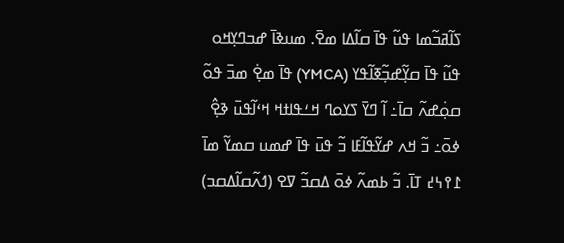ߖߊ߬ߥߏ߬ߘߊ ߟߎ߬ ߟߊ߫ ߛߊ߬ߡߊ ߘߐ߫. ߘߎߢߊ߫ ߝߏߣߌ߲ߞߋ ߟߎ߬ ߟߊ߫ ߛߌ߲߬ߝߏ߲߬ߧߊ߬ߟߌ (YMCA) ߟߊ߫ ߘߐ߲߭ ߘߏ߫ ߟߋ߬ ߛߋ߲߭ߝߍ߬ ߛߊ߫߸ ߊ߬ ߣߌ߫ ߖߌߋߣ ߞߑߟߊߙߞ ߞߵߊ߬ߟߎ߫ ߢߐ߲߮ ߦߋ߫߸ ߏ߬ ߞߍ ߝߌ߬ߟߊ߬ߓߊ ߏ߬ ߟߎ߫ ߟߊ߫ ߝߘߎ ߛߘߌ߬ ߘߊ߫ ߁߉߆߄ ߠߊ߫. ߏ߬ ߕߘߍ߬ ߦߋ߫ ߡߛߏ߬ ߜߐ (ߗߍ߬ߛߊ߬ߡߛߏ)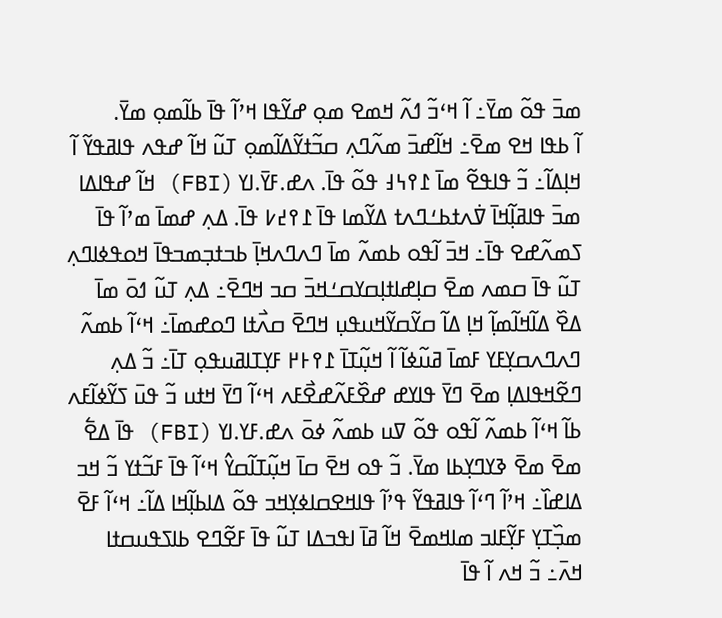ߘߏ߫ ߟߋ߬ ߘߌ߫߸ ߊ߬ ߞߵߏ߬ ߗߍ߬ ߞߘߐ ߘߋ߲ ߝߌ߬ߟߊ ߞߴߊ߬ ߟߊ߫ ߕߊ߬ߘߋ߲ ߘߌ߫.
ߊ߬ ߕߟߊ ߞߐ ߘߐ߫߸ ߞߊ߬ߝߏ߫ ߘߍ߬ߣߍ߲ ߛߏ߬ߙߌ߬ߡߊ߬ߘߋ߲ ߠߎ߬ ߞߊ߬ ߝߟߍ ߟߊߥߟߌ߬ ߊ߬ ߞߊ߲ߡߊ߬߸ ߏ߬ ߟߊߟߐ߬ ߘߊ߫ ߁߉߆߃ ߟߋ߬ ߟߊ߫. ߍߝ.ߓߌ߫.ߊߌ (FBI) ߞߊ߬ ߝߟߊߡߊ ߘߏ߫ ߟߊߥߊ߲߬ߞߊ߫ ߜ߭ߍߙߕߑߣߍߙ ߡߌ߬ߘߊ ߟߊ߫ ߁߉߄߇ ߟߊ߫. ߡߍ߲ ߝߘߊ߫ ߘߴߊ߬ ߟߊ߫ ߖߘߍ߬ߝߐ ߟߊ߫߸ ߞߏ߫ ߊ߬ߟߋ ߕߘߍ߬ ߘߊ߫ ߣߍߣߍߞߊ߲߫ ߕߏߙߏ߲ߘߏߟߊ߫ ߞߋߟߦߊߣߍ߲ ߠߎ߬ ߟߊ߫ ߛߘߍ ߘߐ߫ ߛߊ߲ߝߊߙߊ߲ߛߌߛߑߞߏ߫ ߛߏ ߞߣߐ߫߸ ߡߍ߲ ߠߎ߬ ߗߋ߫ ߘߊ߫ ߡߐ߰ ߡߊ߬ߞߊ߬ߘߊ߲߬ ߞߊ߲ ߡߊ߬ ߛߌ߬ߛߌ߬ߞߎߟߎ߲ ߞߣߐ߫ ߛߍ߯ߙߊ ߣߋߝߘߊ߫߸ ߞߵߊ߬ ߕߘߍ߬ ߣߍߣߍߛߌ߲ߓߌ ߓߘߊ߫ ߥߎ߬ߦߊ߬ ߊ߬ ߞߎ߲߬ߠߊ߫ ߁߉߅߂ ߓߌ߲ߠߊߥߎߟߋ߲ ߠߊ߫߸ ߏ߬ ߡߍ߲ ߣߐ߬ߞߟߊߡߊ߲ ߘߐ߫ ߣߌ߫ ߟߊߌߝ ߝߐ߰ߓߍ߬ߝߐ߯ߓߍ ߞߵߊ߬ ߣߌ߫ ߞߙߎ ߏ߬ ߟߎ߫ ߖߌ߬ߦߊ߬ߓߍ ߕߊ߬ ߞߵߊ߬ ߕߘߍ߬ ߊ߬ߟߋ ߟߋ߬ ߜߎ ߕߘߍ߬ ߦߋ߫ ߍߝ.ߓߌ.ߊߌ (FBI) ߟߊ߫ ߡߐ߱ ߘߐ߫ ߘߐ߫ ߢߌߣߌ߲ߕߊ ߘߌ߫. ߏ߬ ߟߋ ߞߐ߫ ߛߊ߫ ߞߎ߲߬ߠߊ߬ߛߌ߮ ߞߵߊ߬ ߟߊ߫ ߓߏ߬ߙߌ ߏ߬ ߞߏ ߡߊߝߊ߰߸ ߞߴߊ߬ ߣߵߊ߬ ߟߊߥߟߌ߬ ߟߴߊ߬ ߟߊߞߐߛߊߦߌ߲ߞߏ ߟߋ߬ ߡߊߕߊ߲߬ߞߊ ߡߊ߬߸ ߞߵߊ߬ ߓߐ߫ ߘߏ߲߰ߠߌ߲ ߓߌ߲߬ߓߊߏ ߘߊߞߘߐ߫ ߞߊ߬ ߥߊ߫ ߊߟߏߡߊ ߠߎ߬ ߟߊ߫ ߓߐ߬ߣߐ ߕߊߖߟߎߛߙߊ ߞߍ߫߸ ߏ߬ ߞߍ ߊ߬ ߟߊ߫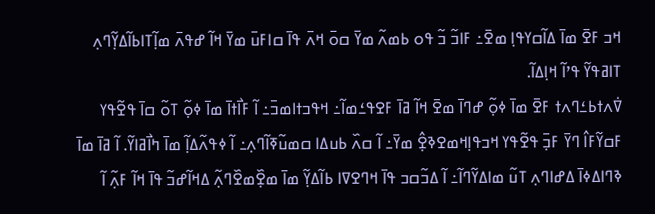ߞߏ ߓߐ߫ ߘߊ߫ ߡߊ߬ߛߌߟߊ߲ ߘߐ߫߸ ߓߊߏ߬ ߏ߬ ߟߋ ߕߘߍ߬ ߘߌ߫ ߛߋ߫ ߞߍ߫ ߟߊ߫ ߛߊߓߎ߫ ߘߌ߫ ߞߊ߬ ߝߟߍ߫ ߘߊ߲߬ߠߊߕߊ߬ߡߌ߲߬ߣߍ߲ ߠߊߥߟߌ߬ ߟߴߊ߬ ߞߊ߲ߡߊ߬.
ߜ߭ߍߙߕߑߣߍߙ ߓߐ߫ ߘߊ߫ ߦߋ߲߬ ߝߣߊ߫ ߘߐ߫ ߞߊ߬ ߥߊ߫ ߓߐߟߑߘߊ߬߸ ߞߟߏߙߊߘߏ߫߸ ߊ߬ ߓߊ߯ߙߊ߫ ߘߊ߫ ߦߋ߲߬ ߠߋ߬ ߛߊ߫ ߟߐ߬ߟߌ ߓߛߌ߬ߓߊ߮ ߣߌ߫ ߓߏ߲߫ ߟߐ߬ߟߌ ߞߏߟߊ߲ߞߘߐߢߐ߲߮ ߘߌ߫߸ ߊ߬ ߛߍ߰ ߕߎߡߊ ߛߘߎ߬ߧߊ߬ߣߍ߲߸ ߊ߬ ߦߟߍ߬ߡߊ߲߬ ߘߊ߫ ߤߊ߯ߥߊߌ߬. ߊ߬ ߥߊ߫ ߘߊ߫ ߢߣߊߡߦߊ߫ ߡߝߊߣߍ߲ ߠߎ߬ ߘߊߡߌ߬ߣߊ߬߸ ߊ߬ ߡߏ߬ߛߏ ߟߊ߫ ߞߣߐߜߊ ߕߊ߬ߡߌ߲߬ ߘߊ߫ ߘߐ߲߰ߘߐ߰ߣߍ߲߬ ߡߞߊ߬ߝߏ߬ ߟߊ߫ ߞߊ߬ ߓߍ߲߬ ߊ߬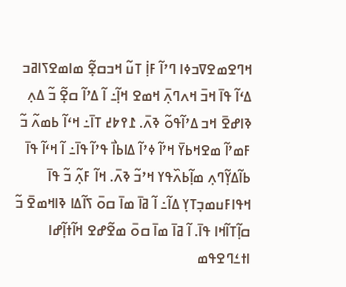ߞߣߐߘߐߜߏߦߊ ߣߴߊ߬ ߓߊ߲߭ ߠߎ߬ ߞߏߛߐ߲߬ ߘߊߘߐߖߊߥߏ ߡߵߊ߬ ߟߊ߫ ߞߏ߫ ߞߍߣߍ߲߫ ߞߘߐ ߞߊ߲߬߸ ߊ߬ ߡߴߊ߬ ߛߐ߲߬ ߏ߬ ߡߍ߲ ߢߊߝߐ߫ ߞߏ ߡߴߊ߬ߟߋ߬ ߢߍ߫. ߁߉߈߄ ߠߊ߫߸ ߞߵߊ߬ ߕߘߍ߬ ߏ߬ ߓߘߴߊ߬ ߘߐߞߕߌ߫ ߞߴߊ߬ ߦߴߊ߬ ߡߊߕߊ߯ ߟߴߊ߬ ߟߊ߫߸ ߊ߬ ߞߵߊ߬ ߟߊ߫ ߕߊ߬ߡߌ߲߬ߣߍ߲ ߘߊ߲߬ߕߍ߰ߟߌ ߞߴߏ߬ ߢߍ߫. ߞߊ߬ ߓߍ߲߬ ߏ߬ ߟߊ߫ ߞߟߊߓߎߘߏ߲ߠߌ߲ ߡߊ߬߸ ߊ߬ ߥߊ߫ ߘߊ߫ ߛߋ߫ ߖߊ߬ߡߊ ߢߊߞߘߐ߫ ߏ߬ ߛߊ߲߬ߠߊ߬ߞߊ ߟߊ߫. ߊ߬ ߥߊ߫ ߘߊ߫ ߛߋ߫ ߘߐ߬ߝߐ ߞߊ߬ߙߊ߲߬ߝߊ ߊߙߑߣߐߟߘ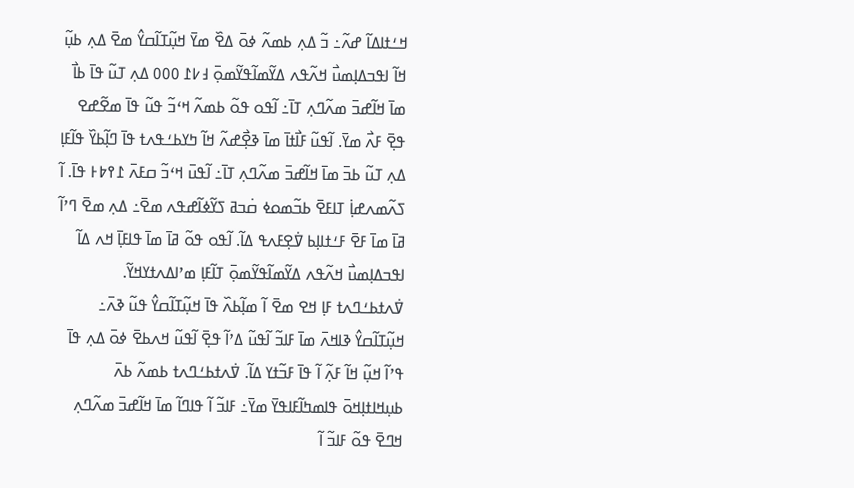ߞߑߙߊߡߊ߬ ߝߍ߬߸ ߏ߬ ߡߍ߲ ߕߘߍ߬ ߦߋ߫ ߡߐ߰ ߘߌ߫ ߞߎ߲߬ߠߊ߬ߛߌ߮ ߘߐ߫ ߡߍ߲ ߕߎ߲߬ ߞߊ߬ ߊߟߏߡߊ߲ߘߎ߯ ߞߍ߬ߟߍ ߡߌ߬ߘߊ߬ߟߌ߬ߘߋ߲߫ ߃߇߁ ߀߀߀ ߡߍ߲ ߠߎ߬ ߟߊ߫ ߕߊ߯ ߘߊ߫ ߞߊ߬ߝߏ߫ ߘߍ߬ߣߍ߲ ߠߊ߫߸ ߊ߬ߟߋ ߟߋ߬ ߕߘߍ߬ ߞߵߏ߬ ߟߎ߬ ߟߊ߫ ߘߐ߬ߝߐ ߟߐ߲߫ ߓߍ߯ ߘߌ߫. ߊ߬ߟߎ߬ ߓߊ߯ߙߊ߫ ߘߊ߫ ߢߐ߲߯ߝߍ߬ ߞߊ߬ ߤߌߕߑߟߍߙ ߟߊ߫ ߣߊ߲߬ߕߌ߰ ߟߊ߬ߓߊ߲ ߡߍ߲ ߠߎ߬ ߕߏ߫ ߘߊ߫ ߞߊ߬ߝߏ߫ ߘߍ߬ߣߍ߲ ߠߊ߫߸ ߊ߬ߟߎ߫ ߞߵߏ߬ ߛߓߍ߫ ߁߉߈߅ ߟߊ߫. ߊ߬ ߖߍ߬ߘߍߝߊ߲߭ ߠߊߓߐ߫ ߕߏ߬ߘߋߦ ߛ߭ߏߥ ߖߌ߬ߦߊ߬ߝߟߍ ߘߐ߫߸ ߡߍ߲ ߘߐ߫ ߣߴߊ߬ ߥߊ߫ ߘߊ߫ ߓߐ߫ ߓߑߙߊߊ߲ߕ ߜ߭ߐ߲ߓߍߟ ߡߊ߬. ߊ߬ߟߋ ߟߋ߬ ߥߊ߫ ߘߊ߫ ߟߊߓߊ߲߫ ߞߍ ߡߊ߬ ߊߟߏߡߊ߲ߘߎ߯ ߞߍ߬ߟߍ ߡߌ߬ߘߊ߬ߟߌ߬ߘߋ߲߫ ߠߊ߬ߓߊ߲ ߘߴߊߡߍߙߌߞߌ߬.
ߜ߭ߍߙߕߑߣߍߙ ߓߊ߲ ߞߐ ߘߐ߫ ߊ߬ ߘߊ߲߬ߕߍ߰ ߟߊ߫ ߞߎ߲߬ߠߊ߬ߛߌ߮ ߟߎ߬ ߢߍ߫߸ ߞߎ߲߬ߠߊ߬ߛߌ߮ ߢߊߞߍ߫ ߘߊ߫ ߓߊߏ߬ ߊ߬ߟߎ߬ ߡߴߊ߬ ߟߐ߲߫ ߊ߬ߟߎ߬ ߞߍߕߐ߫ ߦߋ߫ ߡߍ߲ ߟߊ߫ ߟߴߊ߬ ߞߎ߲߬ ߞߊ߬ ߓߍ߲߬ ߊ߬ ߟߊ߫ ߓߏ߬ߙߌ ߡߊ߬. ߜ߭ߍߙߕߑߣߍߙ ߕߘߍ߬ ߕߍ߫ ߕߎ߲ߞߊߙߊ߲ߞߋ߫ ߟߊߘߤߊ߬ߓߊߟߌ߫ ߘߌ߫߸ ߓߊߏ߬ ߊ߬ ߟߊߣߊ߬ ߘߊ߫ ߞߊ߬ߝߏ߫ ߘߍ߬ߣߍ߲ ߞߣߐ߫ ߟߋ߬ ߓߊߏ߬ ߊ߬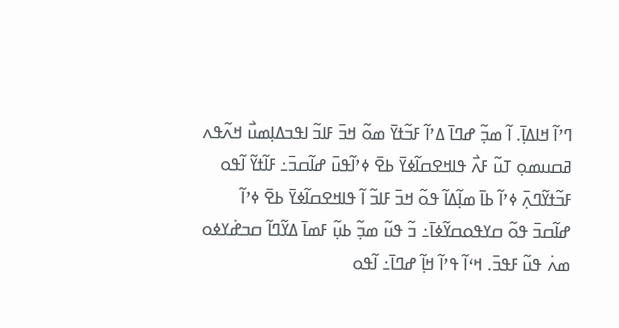ߣߴߊ߬ ߞߊߡߊ߲߫. ߊ߬ ߘߏ߲߬ ߝߣߊ߫ ߡߴߊ߬ ߓߏ߬ߙߌ߫ ߘߋ߬ ߞߏ߫ ߓߊߏ߬ ߊߟߏߡߊ߲ߘߎ߯ ߞߍ߬ߟߍ ߥߛߎߘߋ߲ ߠߎ߬ ߓߍ߯ ߟߊߞߐߛߊ߬ߦߌ߫ ߕߐ߫ ߦߴߊ߬ߟߎ߫ ߝߊ߬ߛߏ߫߸ ߓߊ߬ߙߌ߬ ߊ߬ߟߋ ߓߏ߬ߙߌ߬ߣߍ߲߫ ߦߴߊ߬ ߕߊ߫ ߘߊ߲߬ߡߊ߬ ߟߋ߬ ߞߏ߫ ߓߊߏ߬ ߊ߬ ߟߊߞߐߛߊ߬ߦߌ߫ ߕߐ߫ ߦߴߊ߬ ߝߊ߬ߛߏ߫ ߟߋ߬ ߛߌߟߋߛߌ߬ߦߊ߫߸ ߏ߬ ߟߎ߬ ߘߏ߲߬ ߕߎ߲߬ ߓߘߊ߫ ߡߌ߬ߣߊ߬ ߛߏߝ߭ߌߦߋ ߘߍ߭ ߟߎ߬ ߓߟߏ߫. ߞߵߊ߬ ߟߴߊ߬ ߞߊ߲߬ ߝߣߊ߫߸ ߊ߬ߟߋ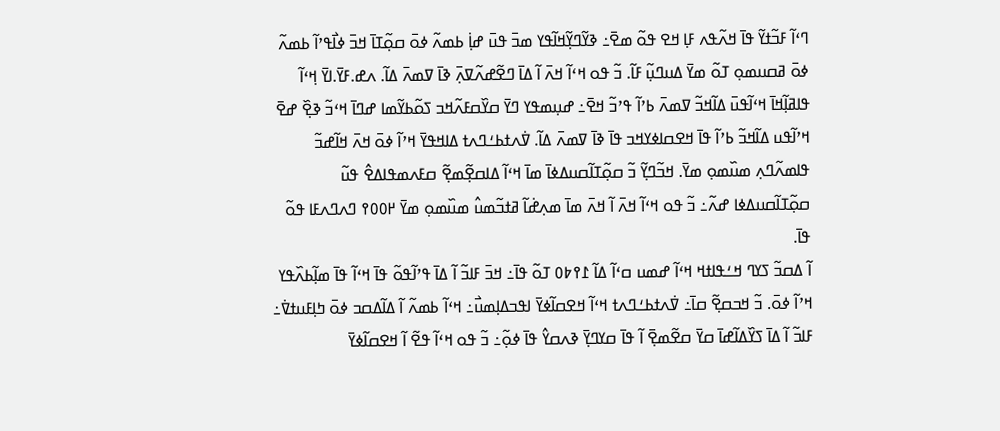ߣߵߊ߬ ߓߏ߬ߙߌ߬ ߟߊ߫ ߞߍ߬ߟߍ ߓߊ߲ ߞߐ ߟߋ߬ ߘߐ߫߸ ߢߌ߬ߣߌ߲߬ߞߊ߬ߟߌ ߘߏ߫ ߟߎ߫ ߝߊ߲߭ ߕߘߍ߬ ߦߋ߫ ߛߋ߲߬ߠߊ߫ ߞߏ߫ ߦߊ߯ߟߴߊ߬ ߕߘߍ߬ ߦߋ߫ ߥߛߎߘߋ߲ ߠߋ߬ ߘߌ߫ ߡߎߣߎ߲߬ ߓߊ߬. ߏ߬ ߟߋ ߞߵߊ߬ ߞߍ߫ ߊ߬ ߡߊ߫ ߣߐ߬ߝߍ߬ߜߍ߲߫ ߢߊ߫ ߜߘߍ߫ ߡߊ߬. ߍߝ.ߓߌ߫.ߊߌ߫ ߞ߲ߵߊ߬ ߟߊߥߊ߲߬ߞߊ߫ ߞߵߊ߬ߟߎ߫ ߡߊ߬ߞߏ߬ ߜߘߍ߫ ߕߴߊ߬ ߟߴߏ߬ ߞߐ߫߸ ߝߎ߲ߘߟߌ ߣߌ߫ ߛߌ߰ߛߓߍ߬ߞߏ ߖߋ߬ߕߌ߬ߘߊ ߝߣߊ߫ ߞߵߏ߬ ߢߐ߲߰ ߝߐ߫ ߞߴߊ߬ߟߎ ߡߊ߬ߞߏ߬ ߕߴߊ߬ ߟߊ߫ ߞߐߛߊߦߌߞߏ ߟߊ߫ ߢߊ߫ ߜߘߍ߫ ߡߊ߬. ߜ߭ߍߙߕߑߣߍߙ ߡߊߞߟߌ߫ ߞߴߊ߬ ߦߋ߫ ߞߍ߫ ߞߊ߬ߝߏ߬ ߟߊߘߍ߬ߣߍ߲ ߘߎ߰ߘߋ߲ ߘߌ߫. ߞߏ߬ߣߌ߲߬ ߏ߬ ߛߋ߲߬ߠߊ߬ߛߎߡߦߊ߫ ߘߊ߫ ߞߵߊ߬ ߡߊߛߐ߲߬ߘߐ߲߬ ߛߓߍߘߟߊߡߐ߮ ߟߎ߬ ߛߋ߲߬ߠߊ߬ߛߎߡߦߊ ߝߍ߬߸ ߏ߬ ߟߋ ߞߵߊ߬ ߞߍ߫ ߊ߬ ߞߍ߫ ߘߊ߫ ߘߍ߲ߝ߭ߊ߬ ߥߙߏ߬ߘߎ߮ ߘߎ߰ߘߋ߲ ߘߌ߫ ߂߀߀߉ ߣߍߣߍߓߊ ߟߋ߬ ߟߊ߫.
ߊ߬ ߡߛߏ߬ ߖߌߣ ߞߑߟߊߙߞ ߞߵߊ߬ ߝߘߎ ߛߵߊ߬ ߡߊ߬ ߁߉߈߀ ߠߋ߬ ߟߊ߫߸ ߞߏ߫ ߓߊߏ߬ ߊ߬ ߡߊ߫ ߟߴߊ߬ߟߋ߬ ߟߊ߫ ߞߵߊ߬ ߟߊ߫ ߘߊ߲߬ߕߍ߰ߟߌ ߞߴߊ߬ ߦߋ߫. ߏ߬ ߞߏߛߐ߲߬ ߛߊ߫߸ ߜ߭ߍߙߕߑߣߍߙ ߞߵߊ߬ ߞߐߛߊ߬ߦߌ߫ ߊߟߏߡߊ߲ߘߎ߯߸ ߞߵߊ߬ ߕߘߍ߬ ߊ߬ ߡߊ߬ߡߛߏ ߦߋ߫ ߤߊ߲ߓߎߙߜ߭߸ ߓߊߏ߬ ߊ߬ ߡߊ߫ ߖߌ߰ߡߊ߬ߝߊ߫ ߛߌ߫ ߛߐ߬ߘߐ߲߫ ߊ߬ ߟߊ߫ ߛߌߣߌ߲߫ ߢߍߛߌ߮ ߟߊ߫ ߦߋ߲߬߸ ߏ߬ ߟߋ ߞߵߊ߬ ߟߐ߬ ߊ߬ ߞߐߛߊ߬ߦߌ߫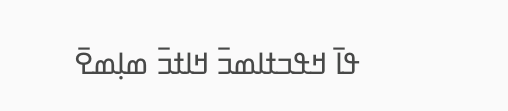ߟߊ߫ ߞߟߏߙߊߘߏ߫ ߞߊߙߏ߫ ߘߊ߲ߘߐ߫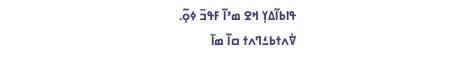ߟߊߕߊ߬ߡߌ߲ ߞߐ ߘߴߊ߬ ߓߟߏ߫ ߦߋ߲߬.
ߜ߭ߍߙߕߑߣߍߙ ߛߊ߬ ߘߊ߫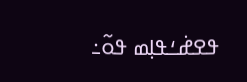ߟߐߝ߭ߑߟߊ߲ߘ ߟߋ߬߸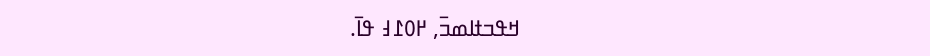ߞߟߏߙߊߘߏ߫, ߂߀߁߃ ߟߊ߫.